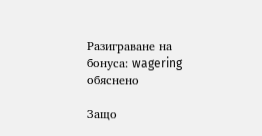Разиграване на бонуса: wagering обяснено

Защо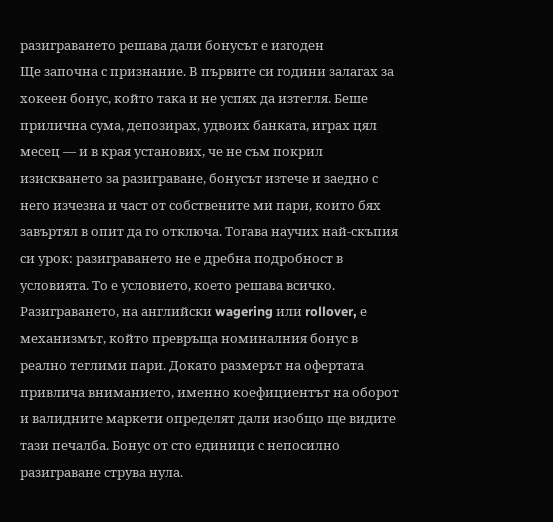разиграването решава дали бонусът е изгоден
Ще започна с признание. В първите си години залагах за хокеен бонус, който така и не успях да изтегля. Беше прилична сума, депозирах, удвоих банката, играх цял месец — и в края установих, че не съм покрил изискването за разиграване, бонусът изтече и заедно с него изчезна и част от собствените ми пари, които бях завъртял в опит да го отключа. Тогава научих най-скъпия си урок: разиграването не е дребна подробност в условията. То е условието, което решава всичко.
Разиграването, на английски wagering или rollover, е механизмът, който превръща номиналния бонус в реално теглими пари. Докато размерът на офертата привлича вниманието, именно коефициентът на оборот и валидните маркети определят дали изобщо ще видите тази печалба. Бонус от сто единици с непосилно разиграване струва нула.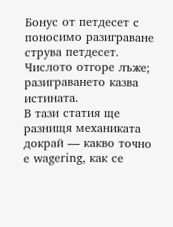Бонус от петдесет с поносимо разиграване струва петдесет. Числото отгоре лъже; разиграването казва истината.
В тази статия ще разнищя механиката докрай — какво точно е wagering, как се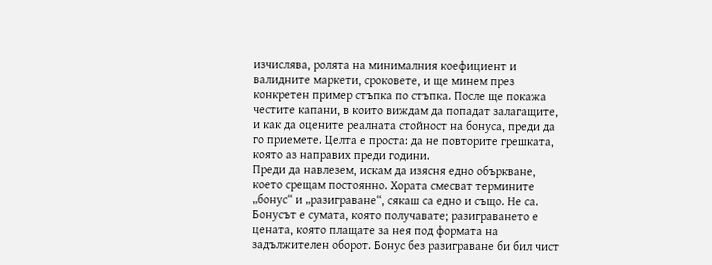изчислява, ролята на минималния коефициент и валидните маркети, сроковете, и ще минем през конкретен пример стъпка по стъпка. После ще покажа честите капани, в които виждам да попадат залагащите, и как да оцените реалната стойност на бонуса, преди да го приемете. Целта е проста: да не повторите грешката, която аз направих преди години.
Преди да навлезем, искам да изясня едно объркване, което срещам постоянно. Хората смесват термините „бонус“ и „разиграване“, сякаш са едно и също. Не са. Бонусът е сумата, която получавате; разиграването е цената, която плащате за нея под формата на задължителен оборот. Бонус без разиграване би бил чист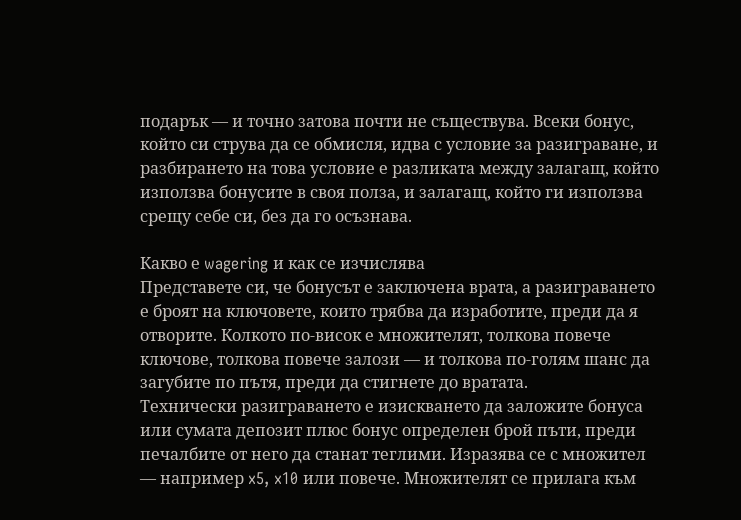подарък — и точно затова почти не съществува. Всеки бонус, който си струва да се обмисля, идва с условие за разиграване, и разбирането на това условие е разликата между залагащ, който използва бонусите в своя полза, и залагащ, който ги използва срещу себе си, без да го осъзнава.

Какво е wagering и как се изчислява
Представете си, че бонусът е заключена врата, а разиграването е броят на ключовете, които трябва да изработите, преди да я отворите. Колкото по-висок е множителят, толкова повече ключове, толкова повече залози — и толкова по-голям шанс да загубите по пътя, преди да стигнете до вратата.
Технически разиграването е изискването да заложите бонуса или сумата депозит плюс бонус определен брой пъти, преди печалбите от него да станат теглими. Изразява се с множител — например x5, x10 или повече. Множителят се прилага към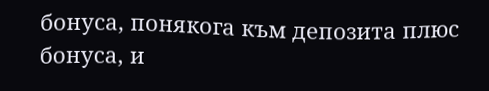бонуса, понякога към депозита плюс бонуса, и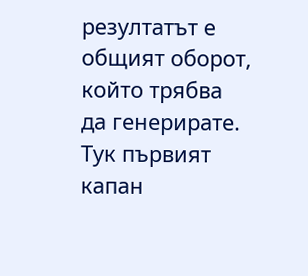резултатът е общият оборот, който трябва да генерирате. Тук първият капан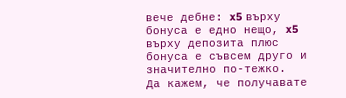вече дебне: x5 върху бонуса е едно нещо, x5 върху депозита плюс бонуса е съвсем друго и значително по-тежко.
Да кажем, че получавате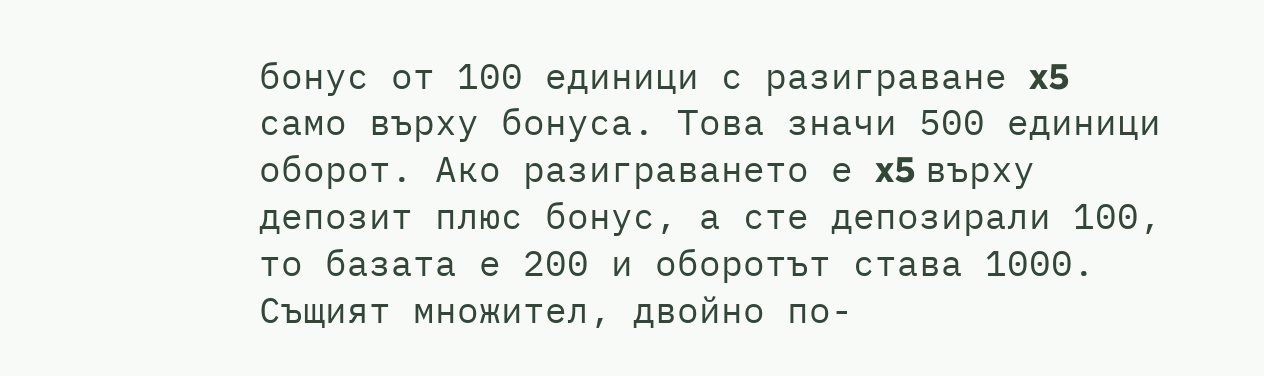бонус от 100 единици с разиграване x5 само върху бонуса. Това значи 500 единици оборот. Ако разиграването е x5 върху депозит плюс бонус, а сте депозирали 100, то базата е 200 и оборотът става 1000. Същият множител, двойно по-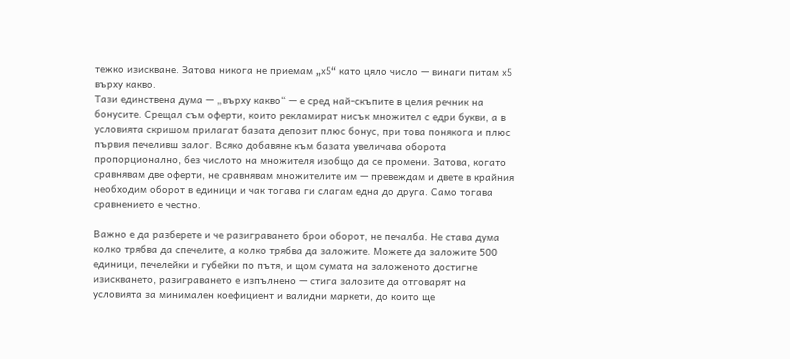тежко изискване. Затова никога не приемам „x5“ като цяло число — винаги питам x5 върху какво.
Тази единствена дума — „върху какво“ — е сред най-скъпите в целия речник на бонусите. Срещал съм оферти, които рекламират нисък множител с едри букви, а в условията скришом прилагат базата депозит плюс бонус, при това понякога и плюс първия печеливш залог. Всяко добавяне към базата увеличава оборота пропорционално, без числото на множителя изобщо да се промени. Затова, когато сравнявам две оферти, не сравнявам множителите им — превеждам и двете в крайния необходим оборот в единици и чак тогава ги слагам една до друга. Само тогава сравнението е честно.

Важно е да разберете и че разиграването брои оборот, не печалба. Не става дума колко трябва да спечелите, а колко трябва да заложите. Можете да заложите 500 единици, печелейки и губейки по пътя, и щом сумата на заложеното достигне изискването, разиграването е изпълнено — стига залозите да отговарят на условията за минимален коефициент и валидни маркети, до които ще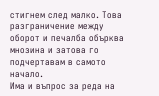стигнем след малко. Това разграничение между оборот и печалба обърква мнозина и затова го подчертавам в самото начало.
Има и въпрос за реда на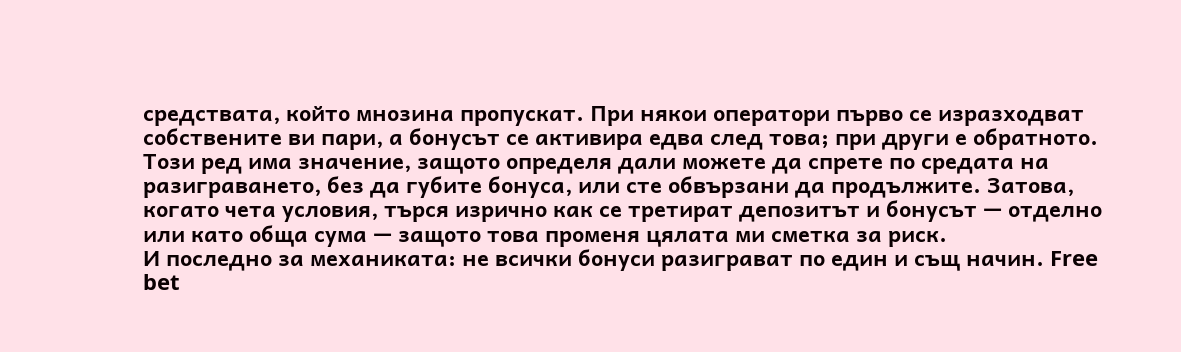средствата, който мнозина пропускат. При някои оператори първо се изразходват собствените ви пари, а бонусът се активира едва след това; при други е обратното. Този ред има значение, защото определя дали можете да спрете по средата на разиграването, без да губите бонуса, или сте обвързани да продължите. Затова, когато чета условия, търся изрично как се третират депозитът и бонусът — отделно или като обща сума — защото това променя цялата ми сметка за риск.
И последно за механиката: не всички бонуси разиграват по един и същ начин. Free bet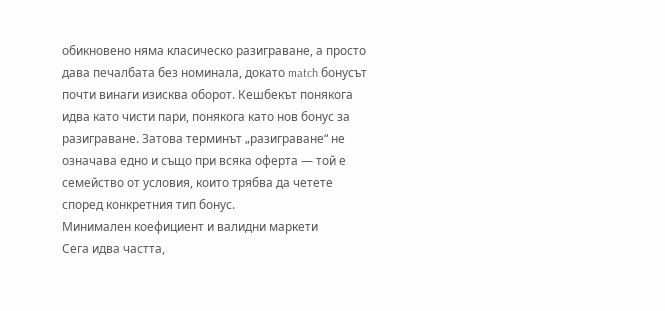обикновено няма класическо разиграване, а просто дава печалбата без номинала, докато match бонусът почти винаги изисква оборот. Кешбекът понякога идва като чисти пари, понякога като нов бонус за разиграване. Затова терминът „разиграване“ не означава едно и също при всяка оферта — той е семейство от условия, които трябва да четете според конкретния тип бонус.
Минимален коефициент и валидни маркети
Сега идва частта,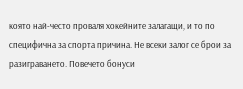която най-често проваля хокейните залагащи, и то по специфична за спорта причина. Не всеки залог се брои за разиграването. Повечето бонуси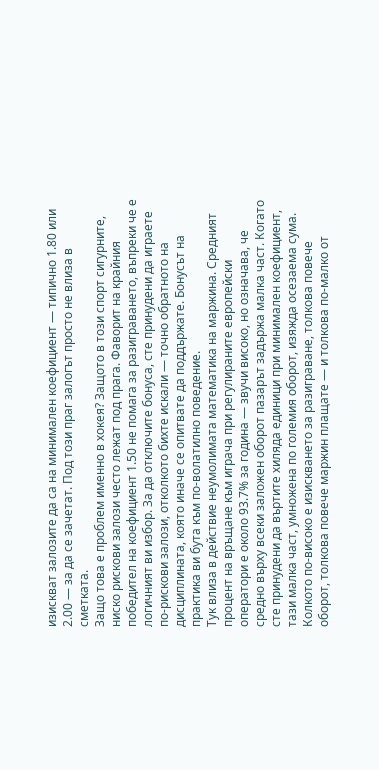изискват залозите да са на минимален коефициент — типично 1.80 или 2.00 — за да се зачетат. Под този праг залогът просто не влиза в сметката.
Защо това е проблем именно в хокея? Защото в този спорт сигурните, ниско рискови залози често лежат под прага. Фаворит на крайния победител на коефициент 1.50 не помага за разиграването, въпреки че е логичният ви избор. За да отключите бонуса, сте принудени да играете по-рискови залози, отколкото бихте искали — точно обратното на дисциплината, която иначе се опитвате да поддържате. Бонусът на практика ви бута към по-волатилно поведение.
Тук влиза в действие неумолимата математика на маржина. Средният процент на връщане към играча при регулираните европейски оператори е около 93.7% за година — звучи високо, но означава, че средно върху всеки заложен оборот пазарът задържа малка част. Когато сте принудени да въртите хиляда единици при минимален коефициент, тази малка част, умножена по големия оборот, изяжда осезаема сума. Колкото по-високо е изискването за разиграване, толкова повече оборот, толкова повече маржин плащате — и толкова по-малко от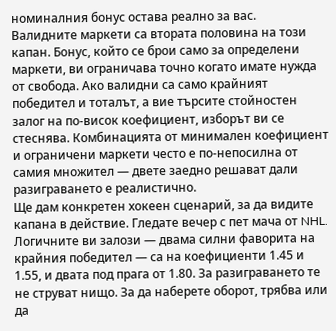номиналния бонус остава реално за вас.
Валидните маркети са втората половина на този капан. Бонус, който се брои само за определени маркети, ви ограничава точно когато имате нужда от свобода. Ако валидни са само крайният победител и тоталът, а вие търсите стойностен залог на по-висок коефициент, изборът ви се стеснява. Комбинацията от минимален коефициент и ограничени маркети често е по-непосилна от самия множител — двете заедно решават дали разиграването е реалистично.
Ще дам конкретен хокеен сценарий, за да видите капана в действие. Гледате вечер с пет мача от NHL. Логичните ви залози — двама силни фаворита на крайния победител — са на коефициенти 1.45 и 1.55, и двата под прага от 1.80. За разиграването те не струват нищо. За да наберете оборот, трябва или да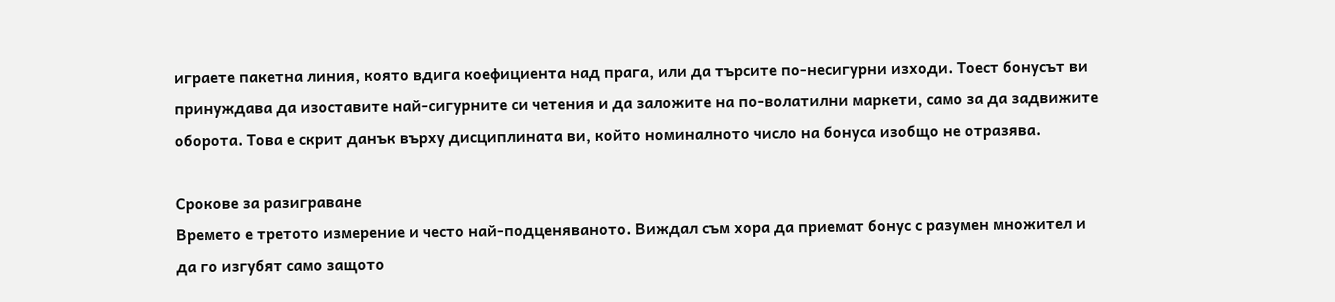играете пакетна линия, която вдига коефициента над прага, или да търсите по-несигурни изходи. Тоест бонусът ви принуждава да изоставите най-сигурните си четения и да заложите на по-волатилни маркети, само за да задвижите оборота. Това е скрит данък върху дисциплината ви, който номиналното число на бонуса изобщо не отразява.

Срокове за разиграване
Времето е третото измерение и често най-подценяваното. Виждал съм хора да приемат бонус с разумен множител и да го изгубят само защото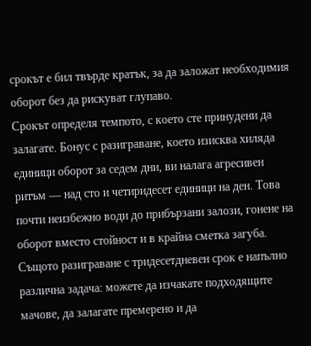срокът е бил твърде кратък, за да заложат необходимия оборот без да рискуват глупаво.
Срокът определя темпото, с което сте принудени да залагате. Бонус с разиграване, което изисква хиляда единици оборот за седем дни, ви налага агресивен ритъм — над сто и четиридесет единици на ден. Това почти неизбежно води до прибързани залози, гонене на оборот вместо стойност и в крайна сметка загуба. Същото разиграване с тридесетдневен срок е напълно различна задача: можете да изчакате подходящите мачове, да залагате премерено и да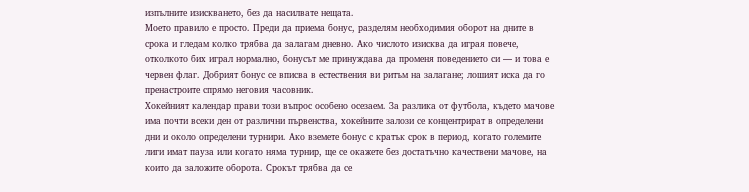изпълните изискването, без да насилвате нещата.
Моето правило е просто. Преди да приема бонус, разделям необходимия оборот на дните в срока и гледам колко трябва да залагам дневно. Ако числото изисква да играя повече, отколкото бих играл нормално, бонусът ме принуждава да променя поведението си — и това е червен флаг. Добрият бонус се вписва в естествения ви ритъм на залагане; лошият иска да го пренастроите спрямо неговия часовник.
Хокейният календар прави този въпрос особено осезаем. За разлика от футбола, където мачове има почти всеки ден от различни първенства, хокейните залози се концентрират в определени дни и около определени турнири. Ако вземете бонус с кратък срок в период, когато големите лиги имат пауза или когато няма турнир, ще се окажете без достатъчно качествени мачове, на които да заложите оборота. Срокът трябва да се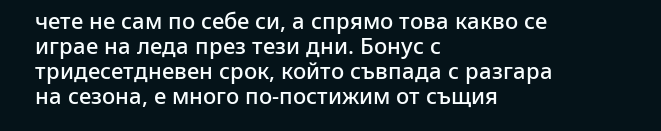чете не сам по себе си, а спрямо това какво се играе на леда през тези дни. Бонус с тридесетдневен срок, който съвпада с разгара на сезона, е много по-постижим от същия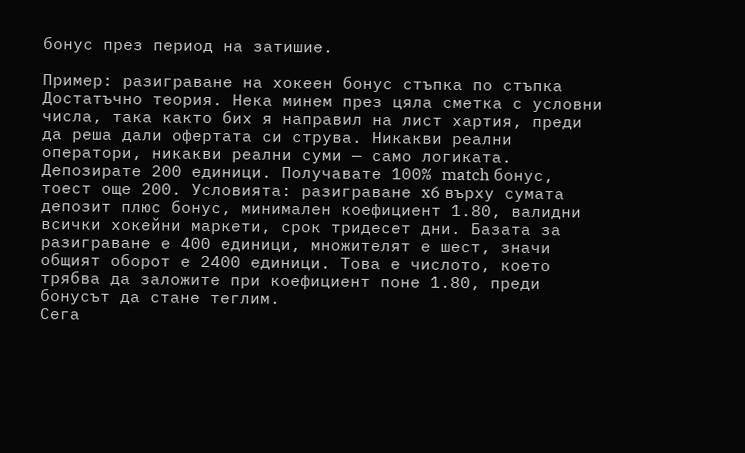бонус през период на затишие.

Пример: разиграване на хокеен бонус стъпка по стъпка
Достатъчно теория. Нека минем през цяла сметка с условни числа, така както бих я направил на лист хартия, преди да реша дали офертата си струва. Никакви реални оператори, никакви реални суми — само логиката.
Депозирате 200 единици. Получавате 100% match бонус, тоест още 200. Условията: разиграване x6 върху сумата депозит плюс бонус, минимален коефициент 1.80, валидни всички хокейни маркети, срок тридесет дни. Базата за разиграване е 400 единици, множителят е шест, значи общият оборот е 2400 единици. Това е числото, което трябва да заложите при коефициент поне 1.80, преди бонусът да стане теглим.
Сега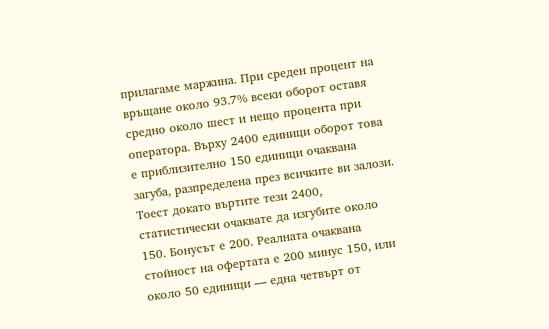прилагаме маржина. При среден процент на връщане около 93.7% всеки оборот оставя средно около шест и нещо процента при оператора. Върху 2400 единици оборот това е приблизително 150 единици очаквана загуба, разпределена през всичките ви залози. Тоест докато въртите тези 2400, статистически очаквате да изгубите около 150. Бонусът е 200. Реалната очаквана стойност на офертата е 200 минус 150, или около 50 единици — една четвърт от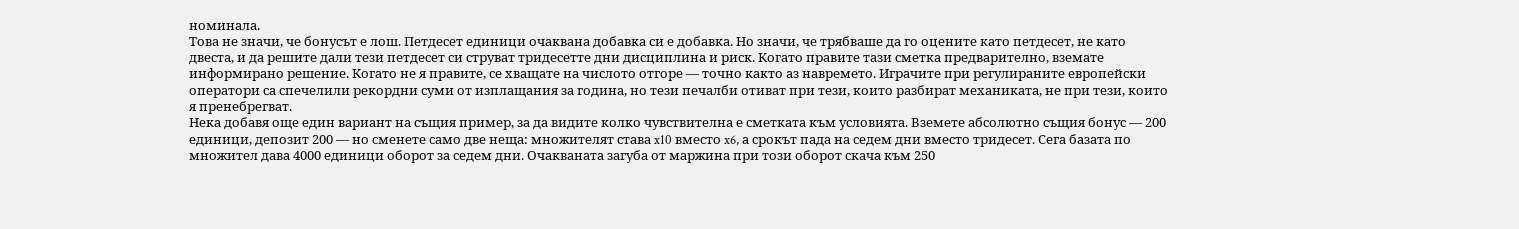номинала.
Това не значи, че бонусът е лош. Петдесет единици очаквана добавка си е добавка. Но значи, че трябваше да го оцените като петдесет, не като двеста, и да решите дали тези петдесет си струват тридесетте дни дисциплина и риск. Когато правите тази сметка предварително, вземате информирано решение. Когато не я правите, се хващате на числото отгоре — точно както аз навремето. Играчите при регулираните европейски оператори са спечелили рекордни суми от изплащания за година, но тези печалби отиват при тези, които разбират механиката, не при тези, които я пренебрегват.
Нека добавя още един вариант на същия пример, за да видите колко чувствителна е сметката към условията. Вземете абсолютно същия бонус — 200 единици, депозит 200 — но сменете само две неща: множителят става x10 вместо x6, а срокът пада на седем дни вместо тридесет. Сега базата по множител дава 4000 единици оборот за седем дни. Очакваната загуба от маржина при този оборот скача към 250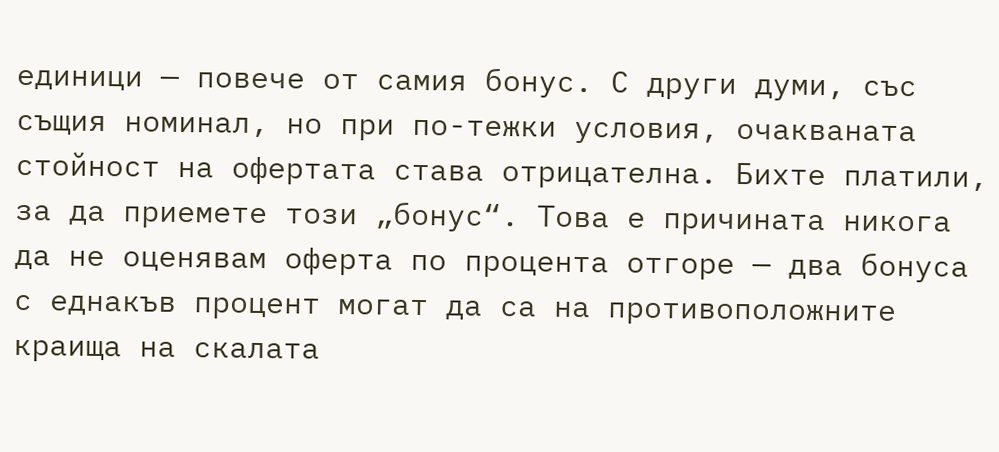единици — повече от самия бонус. С други думи, със същия номинал, но при по-тежки условия, очакваната стойност на офертата става отрицателна. Бихте платили, за да приемете този „бонус“. Това е причината никога да не оценявам оферта по процента отгоре — два бонуса с еднакъв процент могат да са на противоположните краища на скалата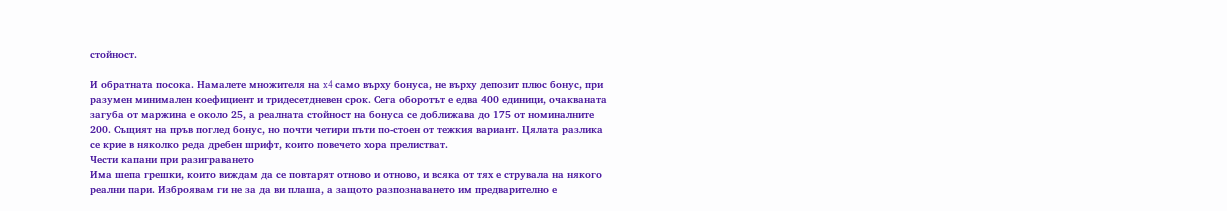стойност.

И обратната посока. Намалете множителя на x4 само върху бонуса, не върху депозит плюс бонус, при разумен минимален коефициент и тридесетдневен срок. Сега оборотът е едва 400 единици, очакваната загуба от маржина е около 25, а реалната стойност на бонуса се доближава до 175 от номиналните 200. Същият на пръв поглед бонус, но почти четири пъти по-стоен от тежкия вариант. Цялата разлика се крие в няколко реда дребен шрифт, които повечето хора прелистват.
Чести капани при разиграването
Има шепа грешки, които виждам да се повтарят отново и отново, и всяка от тях е струвала на някого реални пари. Изброявам ги не за да ви плаша, а защото разпознаването им предварително е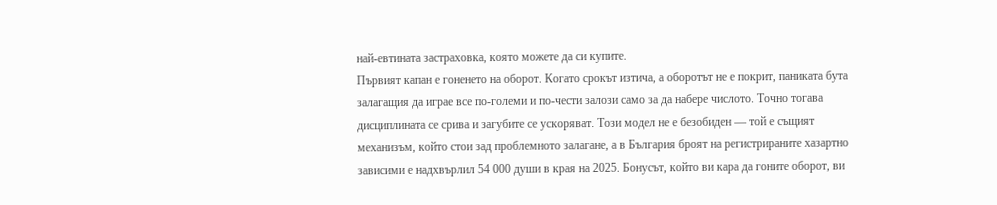най-евтината застраховка, която можете да си купите.
Първият капан е гоненето на оборот. Когато срокът изтича, а оборотът не е покрит, паниката бута залагащия да играе все по-големи и по-чести залози само за да набере числото. Точно тогава дисциплината се срива и загубите се ускоряват. Този модел не е безобиден — той е същият механизъм, който стои зад проблемното залагане, а в България броят на регистрираните хазартно зависими е надхвърлил 54 000 души в края на 2025. Бонусът, който ви кара да гоните оборот, ви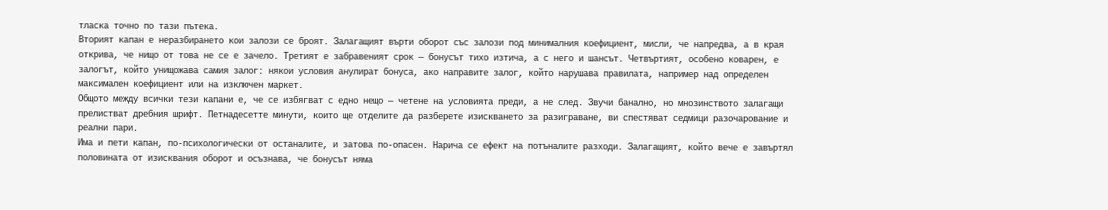тласка точно по тази пътека.
Вторият капан е неразбирането кои залози се броят. Залагащият върти оборот със залози под минималния коефициент, мисли, че напредва, а в края открива, че нищо от това не се е зачело. Третият е забравеният срок — бонусът тихо изтича, а с него и шансът. Четвъртият, особено коварен, е залогът, който унищожава самия залог: някои условия анулират бонуса, ако направите залог, който нарушава правилата, например над определен максимален коефициент или на изключен маркет.
Общото между всички тези капани е, че се избягват с едно нещо — четене на условията преди, а не след. Звучи банално, но мнозинството залагащи прелистват дребния шрифт. Петнадесетте минути, които ще отделите да разберете изискването за разиграване, ви спестяват седмици разочарование и реални пари.
Има и пети капан, по-психологически от останалите, и затова по-опасен. Нарича се ефект на потъналите разходи. Залагащият, който вече е завъртял половината от изисквания оборот и осъзнава, че бонусът няма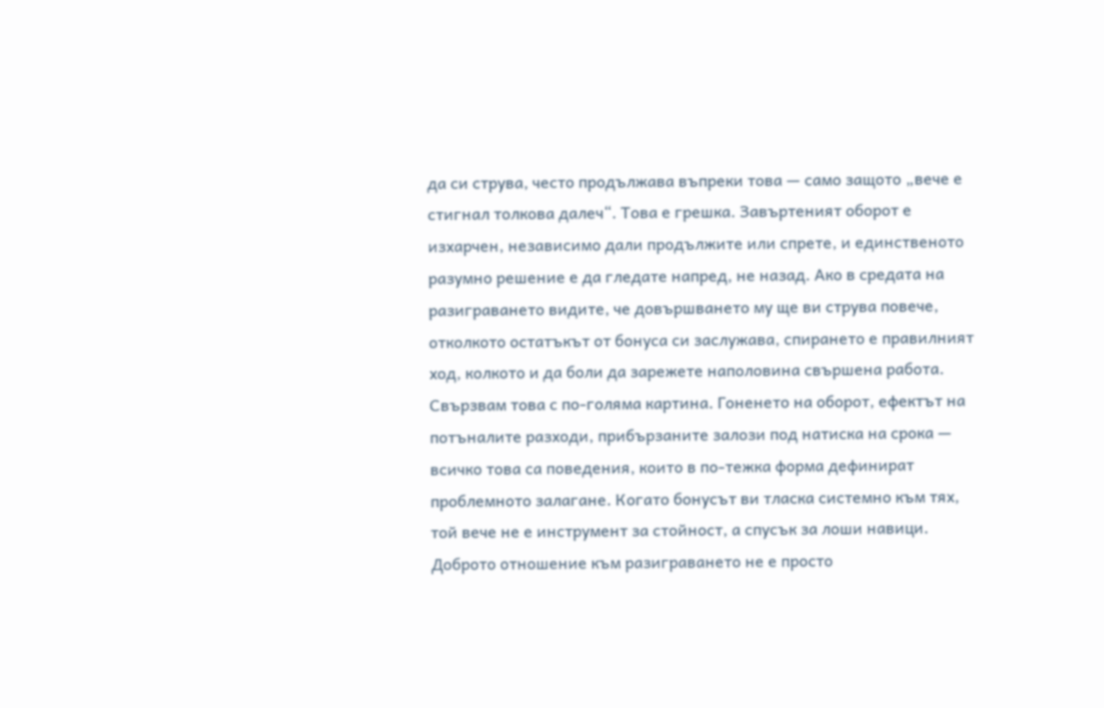да си струва, често продължава въпреки това — само защото „вече е стигнал толкова далеч“. Това е грешка. Завъртеният оборот е изхарчен, независимо дали продължите или спрете, и единственото разумно решение е да гледате напред, не назад. Ако в средата на разиграването видите, че довършването му ще ви струва повече, отколкото остатъкът от бонуса си заслужава, спирането е правилният ход, колкото и да боли да зарежете наполовина свършена работа.
Свързвам това с по-голяма картина. Гоненето на оборот, ефектът на потъналите разходи, прибързаните залози под натиска на срока — всичко това са поведения, които в по-тежка форма дефинират проблемното залагане. Когато бонусът ви тласка системно към тях, той вече не е инструмент за стойност, а спусък за лоши навици. Доброто отношение към разиграването не е просто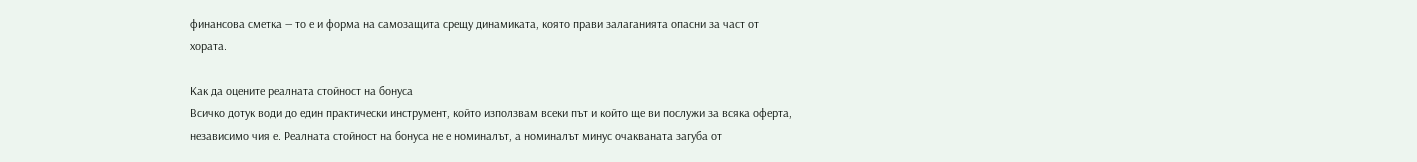финансова сметка — то е и форма на самозащита срещу динамиката, която прави залаганията опасни за част от хората.

Как да оцените реалната стойност на бонуса
Всичко дотук води до един практически инструмент, който използвам всеки път и който ще ви послужи за всяка оферта, независимо чия е. Реалната стойност на бонуса не е номиналът, а номиналът минус очакваната загуба от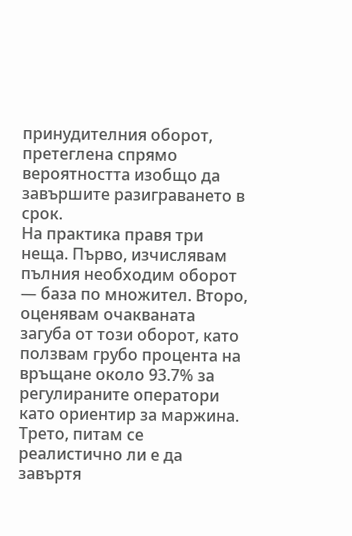принудителния оборот, претеглена спрямо вероятността изобщо да завършите разиграването в срок.
На практика правя три неща. Първо, изчислявам пълния необходим оборот — база по множител. Второ, оценявам очакваната загуба от този оборот, като ползвам грубо процента на връщане около 93.7% за регулираните оператори като ориентир за маржина. Трето, питам се реалистично ли е да завъртя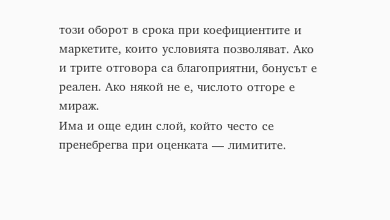този оборот в срока при коефициентите и маркетите, които условията позволяват. Ако и трите отговора са благоприятни, бонусът е реален. Ако някой не е, числото отгоре е мираж.
Има и още един слой, който често се пренебрегва при оценката — лимитите.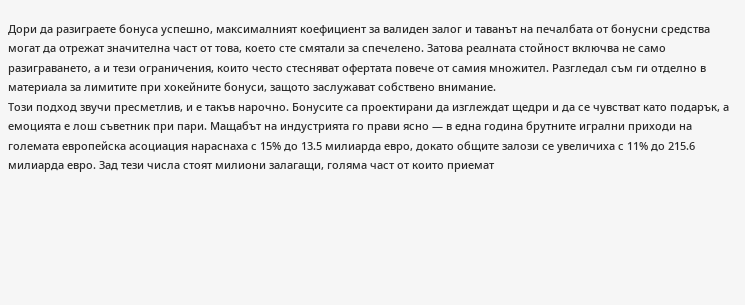Дори да разиграете бонуса успешно, максималният коефициент за валиден залог и таванът на печалбата от бонусни средства могат да отрежат значителна част от това, което сте смятали за спечелено. Затова реалната стойност включва не само разиграването, а и тези ограничения, които често стесняват офертата повече от самия множител. Разгледал съм ги отделно в материала за лимитите при хокейните бонуси, защото заслужават собствено внимание.
Този подход звучи пресметлив, и е такъв нарочно. Бонусите са проектирани да изглеждат щедри и да се чувстват като подарък, а емоцията е лош съветник при пари. Мащабът на индустрията го прави ясно — в една година брутните игрални приходи на големата европейска асоциация нараснаха с 15% до 13.5 милиарда евро, докато общите залози се увеличиха с 11% до 215.6 милиарда евро. Зад тези числа стоят милиони залагащи, голяма част от които приемат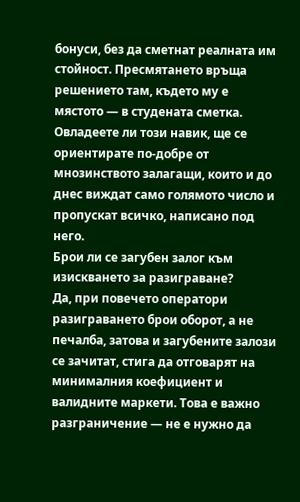бонуси, без да сметнат реалната им стойност. Пресмятането връща решението там, където му е мястото — в студената сметка. Овладеете ли този навик, ще се ориентирате по-добре от мнозинството залагащи, които и до днес виждат само голямото число и пропускат всичко, написано под него.
Брои ли се загубен залог към изискването за разиграване?
Да, при повечето оператори разиграването брои оборот, а не печалба, затова и загубените залози се зачитат, стига да отговарят на минималния коефициент и валидните маркети. Това е важно разграничение — не е нужно да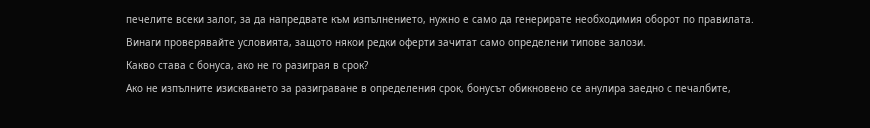печелите всеки залог, за да напредвате към изпълнението, нужно е само да генерирате необходимия оборот по правилата. Винаги проверявайте условията, защото някои редки оферти зачитат само определени типове залози.
Какво става с бонуса, ако не го разиграя в срок?
Ако не изпълните изискването за разиграване в определения срок, бонусът обикновено се анулира заедно с печалбите,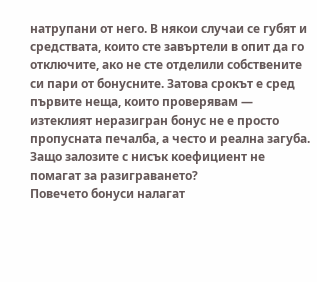натрупани от него. В някои случаи се губят и средствата, които сте завъртели в опит да го отключите, ако не сте отделили собствените си пари от бонусните. Затова срокът е сред първите неща, които проверявам — изтеклият неразигран бонус не е просто пропусната печалба, а често и реална загуба.
Защо залозите с нисък коефициент не помагат за разиграването?
Повечето бонуси налагат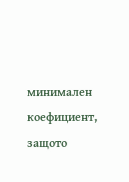минимален коефициент, защото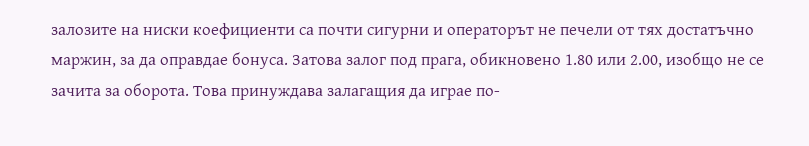залозите на ниски коефициенти са почти сигурни и операторът не печели от тях достатъчно маржин, за да оправдае бонуса. Затова залог под прага, обикновено 1.80 или 2.00, изобщо не се зачита за оборота. Това принуждава залагащия да играе по-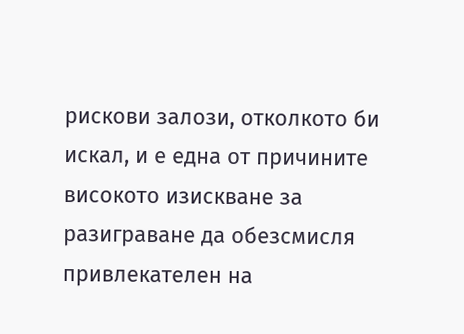рискови залози, отколкото би искал, и е една от причините високото изискване за разиграване да обезсмисля привлекателен на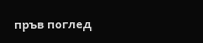пръв поглед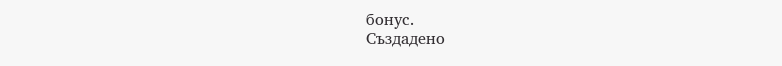бонус.
Създадено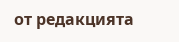от редакцията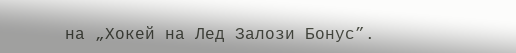на „Хокей на Лед Залози Бонус”.